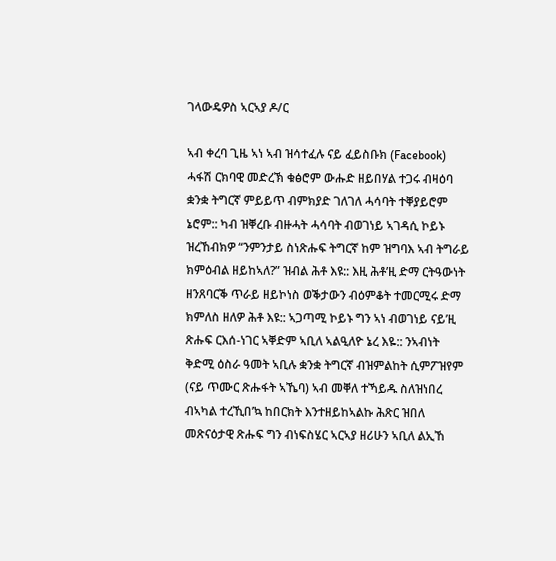ገላውዴዎስ ኣርኣያ ዶ/ር

ኣብ ቀረባ ጊዜ ኣነ ኣብ ዝሳተፈሉ ናይ ፈይስቡክ (Facebook) ሓፋሽ ርክባዊ መድረኽ ቁፅሮም ውሑድ ዘይበሃል ተጋሩ ብዛዕባ ቋንቋ ትግርኛ ምይይጥ ብምክያድ ገለገለ ሓሳባት ተቐያይሮም ኔሮም:: ካብ ዝቐረቡ ብዙሓት ሓሳባት ብወገነይ ኣገዳሲ ኮይኑ ዝረኸብክዎ “ንምንታይ ስነጽሑፍ ትግርኛ ከም ዝግባእ ኣብ ትግራይ ክምዕብል ዘይከኣለ?” ዝብል ሕቶ እዩ:: እዚ ሕቶ’ዚ ድማ ርትዓውነት ዘንጸባርቕ ጥራይ ዘይኮነስ ወቕታውን ብዕምቆት ተመርሚሩ ድማ ክምለስ ዘለዎ ሕቶ እዩ:: ኣጋጣሚ ኮይኑ ግን ኣነ ብወገነይ ናይ’ዚ ጽሑፍ ርእሰ-ነገር ኣቐድም ኣቢለ ኣልዒለዮ ኔረ እዬ:: ንኣብነት ቅድሚ ዕስራ ዓመት ኣቢሉ ቋንቋ ትግርኛ ብዝምልከት ሲምፖዝየም (ናይ ጥሙር ጽሑፋት ኣኼባ) ኣብ መቐለ ተኻይዱ ስለዝነበረ ብኣካል ተረኺበ’ኳ ከበርክት እንተዘይከኣልኩ ሕጽር ዝበለ መጽናዕታዊ ጽሑፍ ግን ብነፍስሄር ኣርኣያ ዘሪሁን ኣቢለ ልኢኸ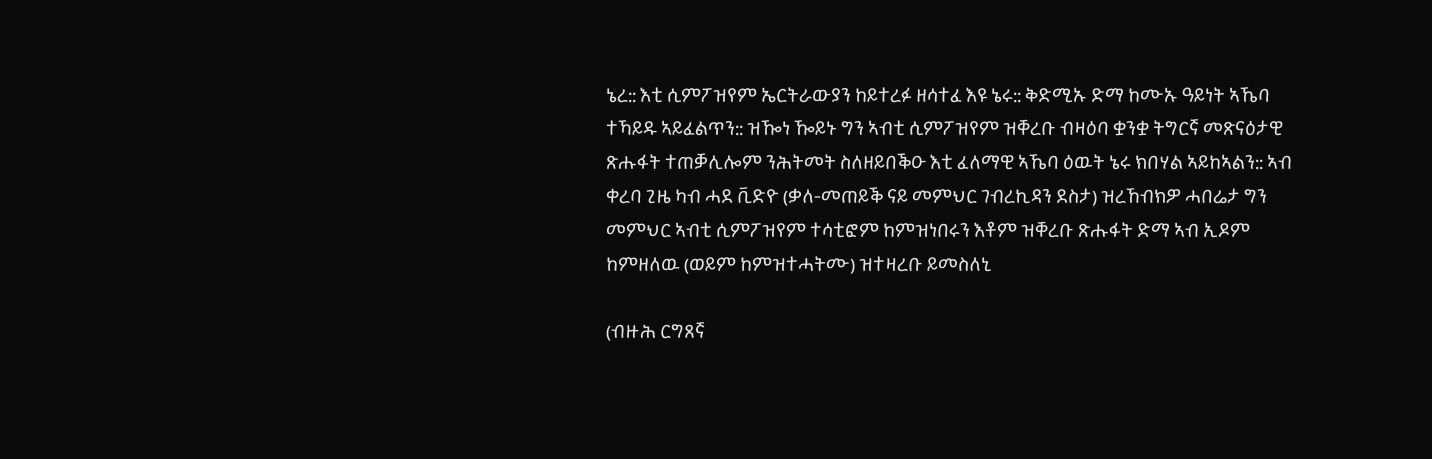ኔረ:: እቲ ሲምፖዝየም ኤርትራውያን ከይተረፉ ዘሳተፈ እዩ ኔሩ:: ቅድሚኡ ድማ ከሙኡ ዓይነት ኣኼባ ተኻይዱ ኣይፈልጥን:: ዝዀነ ዀይኑ ግን ኣብቲ ሲምፖዝየም ዝቐረቡ ብዛዕባ ቋንቋ ትግርኛ መጽናዕታዊ ጽሑፋት ተጠቓሊሎም ንሕትመት ስለዘይበቕዑ እቲ ፈለማዊ ኣኼባ ዕዉት ኔሩ ክበሃል ኣይከኣልን:: ኣብ ቀረባ ጊዜ ካብ ሓደ ቪድዮ (ቃለ-መጠይቕ ናይ መምህር ገብረኪዳን ደስታ) ዝረኸብክዎ ሓበሬታ ግን መምህር ኣብቲ ሲምፖዝየም ተሳቲፎም ከምዝነበሩን እቶም ዝቐረቡ ጽሑፋት ድማ ኣብ ኢዶም ከምዘለዉ (ወይም ከምዝተሓትሙ) ዝተዛረቡ ይመስለኒ

(ብዙሕ ርግጸኛ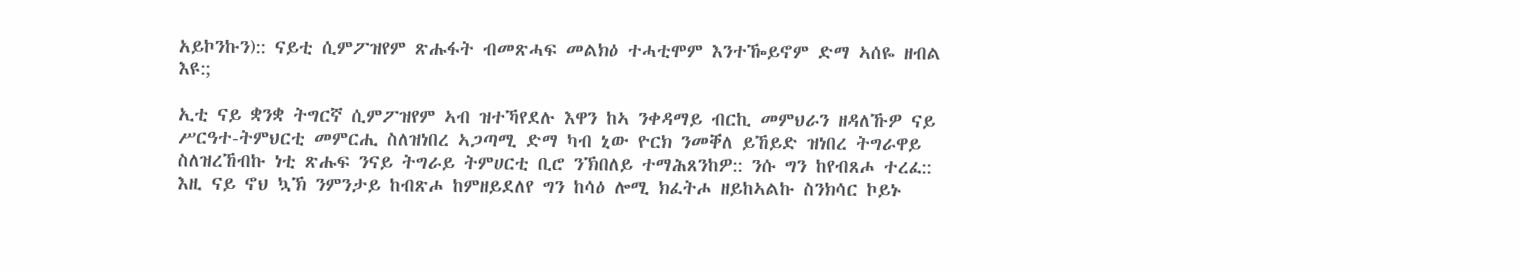አይኮንኩን):: ናይቲ ሲምፖዝየም ጽሑፋት ብመጽሓፍ መልክዕ ተሓቲሞም እንተዀይኖም ድማ ኣሰዬ ዘብል እዩ:;

ኢቲ ናይ ቋንቋ ትግርኛ ሲምፖዝየም ኣብ ዝተኻየደሉ እዋን ከኣ ንቀዳማይ ብርኪ መምህራን ዘዳለኹዎ ናይ ሥርዓተ-ትምህርቲ መምርሒ ስለዝነበረ ኣጋጣሚ ድማ ካብ ኒው ዮርክ ንመቐለ ይኸይድ ዝነበረ ትግራዋይ ስለዝረኸብኩ ነቲ ጽሑፍ ንናይ ትግራይ ትምሀርቲ ቢሮ ንኽበለይ ተማሕጸንከዎ:: ንሱ ግን ከየብጸሖ ተረፈ:: እዚ ናይ ኖህ ኳኽ ንምንታይ ከብጽሖ ከምዘይደለየ ግን ከሳዕ ሎሚ ክፈትሖ ዘይከኣልኩ ስንክሳር ኮይኑ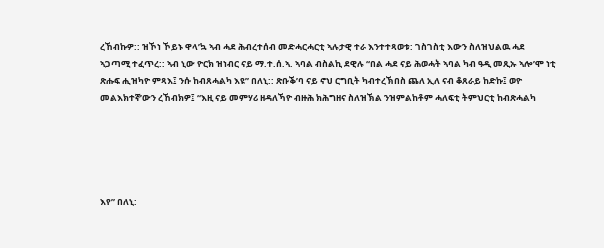ረኸብኩዎ:: ዝኾነ ኾይኑ ዋላ’ኳ ኣብ ሓደ ሕብረተሰብ መድሓርሓርቲ ኣሉታዊ ተራ እንተተጻወቱ: ገስገስቲ እውን ስለዝህልዉ ሓደ ኣጋጣሚ ተፈጥረ:: ኣብ ኒው ዮርክ ዝነብር ናይ ማ.ተ.ሰ.ኣ. ኣባል ብስልኪ ደዊሉ “በል ሓደ ናይ ሕወሓት ኣባል ካብ ዓዲ መጺኡ ኣሎ’ሞ ነቲ ጽሑፍ ሒዝካዮ ምጻእ፤ ንሱ ከብጸሓልካ እዩ” በለኒ:: ጽቡቕ’ባ ናይ ኖህ ርግቢት ካብተረኽበስ ጨለ ኢለ ናብ ቆጸራይ ከድኩ፤ ወዮ መልእክተኛ’ውን ረኸብክዎ፤ “እዚ ናይ መምሃሪ ዘዳለኻዮ ብዙሕ ክሕግዘና ስለዝኽል ንዝምልከቶም ሓለፍቲ ትምህርቲ ከብጽሓልካ





እየ” በለኒ: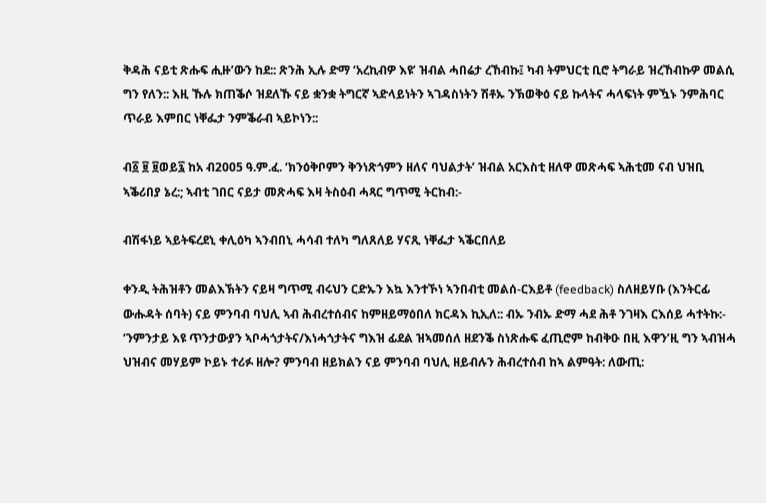ቅዳሕ ናይቲ ጽሑፍ ሒዙ’ውን ከደ:: ጽንሕ ኢሉ ድማ ‘አረኪብዎ እዩ’ ዝብል ሓበሬታ ረኸብኩ፤ ካብ ትምህርቲ ቢሮ ትግራይ ዝረኸብኩዎ መልሲ ግን የለን:: እዚ ኹሉ ክጠቕሶ ዝደለኹ ናይ ቋንቋ ትግርኛ ኣድላይነትን ኣገዳስነትን ሽቶኡ ንኽወቅዕ ናይ ኩላትና ሓላፍነት ምዃኑ ንምሕባር ጥራይ እምበር ነቐፌታ ንምቕራብ ኣይኮነን::

ብ፩ ፱ ፱ወይ፯ ከአ ብ2005 ዓ.ም.ፈ. ‘ክንዕቅቦምን ቅንነጽጎምን ዘለና ባህልታት’ ዝብል አርእስቲ ዘለዋ መጽሓፍ ኣሕቲመ ናብ ህዝቢ ኣቕሪበያ ኔረ:; ኣብቲ ገበር ናይታ መጽሓፍ እዛ ትስዕብ ሓጻር ግጥሚ ትርከብ:-

ብሽፋነይ ኣይትፍረደኒ ቀሊዕካ ኣንብበኒ ሓሳብ ተለካ ግለጸለይ ሃናጺ ነቐፌታ ኣቕርበለይ

ቀንዲ ትሕዝቶን መልእኽትን ናይዛ ግጥሚ ብሩህን ርድኡን እኳ እንተኾነ ኣንበብቲ መልሰ-ርእይቶ (feedback) ስለዘይሃቡ (እንትርፊ ውሑዳት ሰባት) ናይ ምንባብ ባህሊ ኣብ ሕብረተሰብና ከምዘይማዕበለ ክርዳእ ኪኢለ:: ብኡ ንብኡ ድማ ሓደ ሕቶ ንገዛእ ርእሰይ ሓተትኩ:- ‘ንምንታይ እዩ ጥንታውያን ኣቦሓጎታትና/እነሓጎታትና ግእዝ ፊደል ዝኣመሰለ ዘደንቕ ስነጽሑፍ ፈጢሮም ከብቅዑ በዚ እዋን’ዚ ግን ኣብዝሓ ህዝብና መሃይም ኮይኑ ተሪፉ ዘሎ? ምንባብ ዘይክልን ናይ ምንባብ ባህሊ ዘይብሉን ሕብረተሰብ ከኣ ልምዓት: ለውጢ: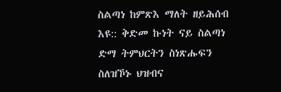ስልጣነ ከምጽእ ማለት ዘይሕሰብ እዩ:: ቅድመ ኩነት ናይ ስልጣነ ድማ ትምህርትን ስነጽሑፍን ስለዝኾኑ ህዝብና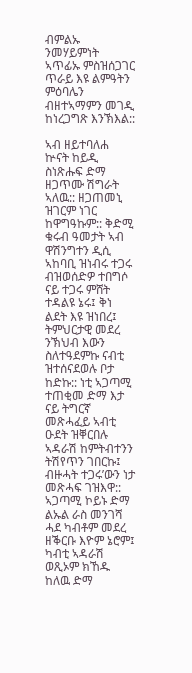ብምልኡ ንመሃይምነት ኣጥፊኡ ምስዝሰጋገር ጥራይ እዩ ልምዓትን ምዕባሌን ብዘተኣማምን መገዲ ከነረጋግጽ እንኽእል::

ኣብ ዘይተባለሐ ኵናት ከይዲ ስነጽሑፍ ድማ ዘጋጥሙ ሽግራት ኣለዉ:: ዘጋጠመኒ ዝገርም ነገር ከዋግዓኩም:: ቅድሚ ቁሩብ ዓመታት ኣብ ዋሽንግተን ዲሲ ኣከባቢ ዝነብሩ ተጋሩ ብዝወሰድዎ ተበግሶ ናይ ተጋሩ ምሸት ተዳልዩ ኔሩ፤ ቅነ ልደት እዩ ዝነበረ፤ ትምህርታዊ መደረ ንኽህብ እውን ስለተዓደምኩ ናብቲ ዝተሰናደወሉ ቦታ ከድኩ:: ነቲ ኣጋጣሚ ተጠቂመ ድማ እታ ናይ ትግርኛ መጽሓፈይ ኣብቲ ዑደት ዝቐርበሉ ኣዳራሽ ከምትብተንን ትሽየጥን ገበርኩ፤ ብዙሓት ተጋሩ’ውን ነታ መጽሓፍ ገዝእዋ:: ኣጋጣሚ ኮይኑ ድማ ልኡል ራስ መንገሻ ሓደ ካብቶም መደረ ዘቕርቡ እዮም ኔሮም፤ ካብቲ ኣዳራሽ ወጺኦም ክኸዱ ከለዉ ድማ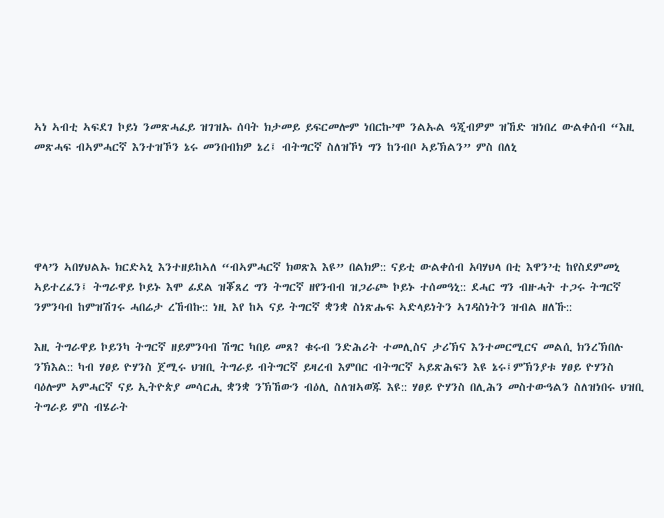ኣነ ኣብቲ ኣፍደገ ኮይነ ንመጽሓፈይ ዝገዝኡ ሰባት ክታመይ ይፍርመሎም ነበርኩ’ሞ ንልኡል ዓጂብዎም ዝኸድ ዝነበረ ውልቀሰብ “እዚ መጽሓፍ ብኣምሓርኛ እንተዝኾን ኔሩ መንበብክዎ ኔረ፤ ብትግርኛ ስለዝኾነ ግን ከንብቦ ኣይኽልን” ምስ በለኒ





ዋላ’ን ኣበሃህልኡ ክርድኣኒ እንተዘይከኣለ “ብኣምሓርኛ ክወጽእ እዩ” በልክዎ:: ናይቲ ውልቀሰብ አባሃህላ በቲ እዋን’ቲ ከየስደምመኒ ኣይተረፈን፤ ትግራዋይ ኮይኑ እሞ ፊደል ዝቖጸረ ግን ትግርኛ ዘየንብብ ዝጋራጮ ኮይኑ ተሰመዓኒ:: ደሓር ግን ብዙሓት ተጋሩ ትግርኛ ንምንባብ ከምዝሽገሩ ሓበሬታ ረኸብኩ:: ነዚ እየ ከኣ ናይ ትግርኛ ቋንቋ ስነጽሑፍ ኣድላይነትን ኣገዳስነትን ዝብል ዘለኹ::

እዚ ትግራዋይ ኮይንካ ትግርኛ ዘይምንባብ ሽግር ካበይ መጸ? ቁሩብ ንድሕሪት ተመሊስና ታሪኽና እንተመርሚርና መልሲ ክንረኽበሉ ንኽእል:: ካብ ሃፀይ ዮሃንስ ጀሚሩ ህዝቢ ትግራይ ብትግርኛ ይዛረብ እምበር ብትግርኛ ኣይጽሕፍን እዩ ኔሩ፤ምኽንያቱ ሃፀይ ዮሃንስ ባዕሎም ኣምሓርኛ ናይ ኢትዮጵያ መሳርሒ ቋንቋ ንኽኸውን ብዕሊ ስለዝኣወጁ እዩ:: ሃፀይ ዮሃንስ በሊሕን መስተውዓልን ስለዝነበሩ ህዝቢ ትግራይ ምስ ብሄራት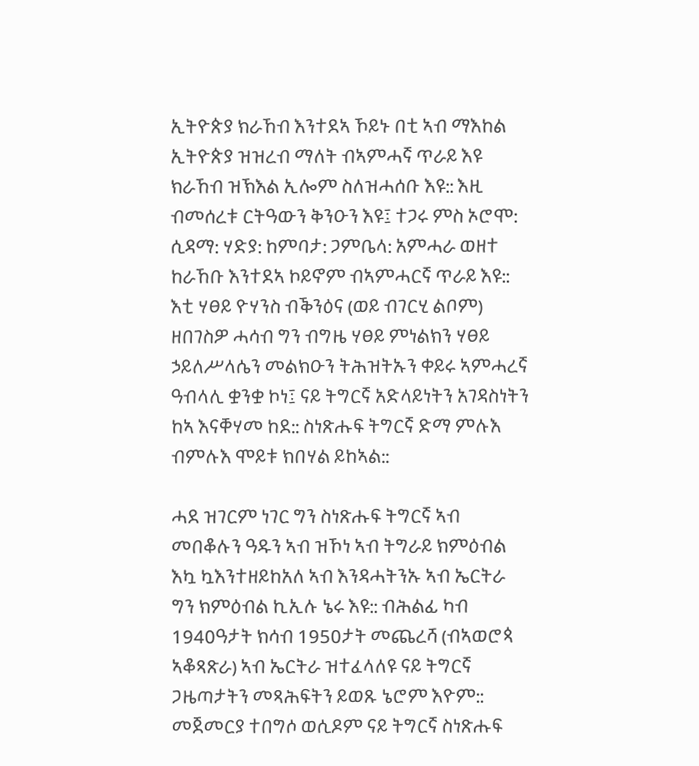ኢትዮጵያ ክራኸብ እንተደኣ ኾይኑ በቲ ኣብ ማእከል ኢትዮጵያ ዝዝረብ ማለት ብኣምሓኛ ጥራይ እዩ ክራኸብ ዝኽእል ኢሎም ስለዝሓሰቡ እዩ:: እዚ ብመሰረቱ ርትዓውን ቅንዑን እዩ፤ ተጋሩ ምስ ኦሮሞ: ሲዳማ: ሃድያ: ከምባታ: ጋምቤላ: አምሓራ ወዘተ ከራኸቡ እንተደኣ ኮይኖም ብኣምሓርኛ ጥራይ እዩ:: እቲ ሃፀይ ዮሃንስ ብቕንዕና (ወይ ብገርሂ ልቦም) ዘበገስዎ ሓሳብ ግን ብግዜ ሃፀይ ምነልክን ሃፀይ ኃይለሥላሴን መልክዑን ትሕዝትኡን ቀይሩ ኣምሓረኛ ዓብላሊ ቋንቋ ኮነ፤ ናይ ትግርኛ አድላይነትን አገዳስነትን ከኣ እናቐሃመ ከደ:: ስነጽሑፍ ትግርኛ ድማ ምሉእ ብምሉእ ሞይቱ ክበሃል ይከኣል::

ሓደ ዝገርም ነገር ግን ስነጽሑፍ ትግርኛ ኣብ መበቆሉን ዓዱን ኣብ ዝኾነ ኣብ ትግራይ ክምዕብል እኳ ኳእንተዘይከአለ ኣብ እንዳሓትንኡ ኣብ ኤርትራ ግን ክምዕብል ኪኢሉ ኔሩ እዩ:: ብሕልፊ ካብ 1940ዓታት ክሳብ 1950ታት መጨረሻ (ብኣወሮጳ ኣቆጻጽራ) ኣብ ኤርትራ ዝተፈላለዩ ናይ ትግርኛ ጋዜጣታትን መጻሕፍትን ይወጹ ኔሮም እዮም:: መጀመርያ ተበግሶ ወሲዶም ናይ ትግርኛ ስነጽሑፍ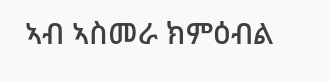ኣብ ኣስመራ ክምዕብል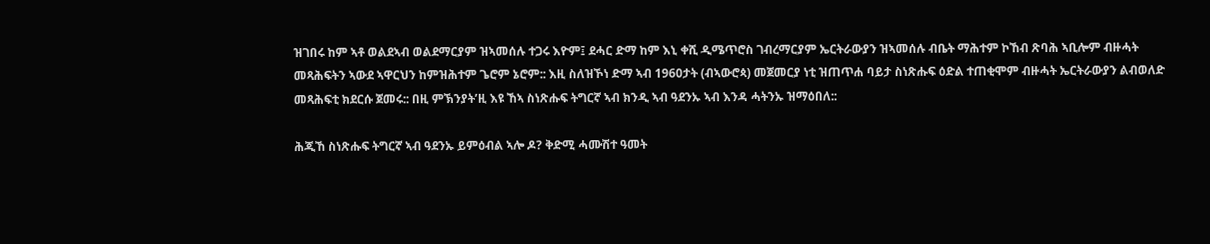ዝገበሩ ከም ኣቶ ወልደኣብ ወልደማርያም ዝኣመሰሉ ተጋሩ እዮም፤ ደሓር ድማ ከም እኒ ቀሺ ዲሜጥሮስ ገብረማርያም ኤርትራውያን ዝኣመሰሉ ብቤት ማሕተም ኮኸብ ጽባሕ ኣቢሎም ብዙሓት መጻሕፍትን ኣውደ ኣዋርህን ከምዝሕተም ጌሮም ኔሮም:: እዚ ስለዝኾነ ድማ ኣብ 1960ታት (ብኣውሮጳ) መጀመርያ ነቲ ዝጠጥሐ ባይታ ስነጽሑፍ ዕድል ተጠቂሞም ብዙሓት ኤርትራውያን ልብወለድ መጻሕፍቲ ክደርሱ ጀመሩ:: በዚ ምኽንያት’ዚ እዩ ኸኣ ስነጽሑፍ ትግርኛ ኣብ ክንዲ ኣብ ዓደንኡ ኣብ እንዳ ሓትንኡ ዝማዕበለ::

ሕጂኸ ስነጽሑፍ ትግርኛ ኣብ ዓደንኡ ይምዕብል ኣሎ ዶ? ቅድሚ ሓሙሽተ ዓመት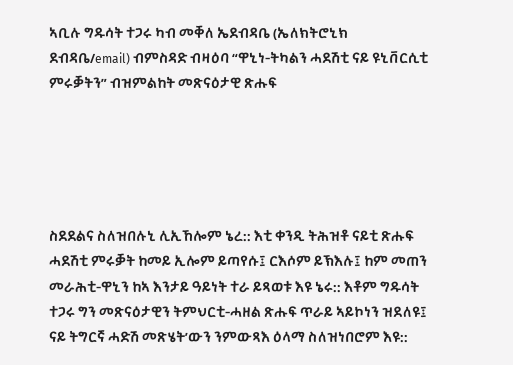ኣቢሉ ግዱሳት ተጋሩ ካብ መቐለ ኤደብዳቤ (ኤለክትሮኒክ ደብዳቤ/email) ብምስዳድ ብዛዕባ “ዋኒነ-ትካልን ሓደሽቲ ናይ ዩኒቨርሲቲ ምሩቓትን” ብዝምልከት መጽናዕታዊ ጽሑፍ





ስደደልና ስለዝበሉኒ ሊኢኸሎም ኔረ:: እቲ ቀንዲ ትሕዝቶ ናይቲ ጽሑፍ ሓደሽቲ ምሩቓት ከመይ ኢሎም ይጣየሱ፤ ርእሶም ይኽእሉ፤ ከም መጠን መራሕቲ-ዋኒን ከኣ እንታይ ዓይነት ተራ ይጻወቱ እዩ ኔሩ:: እቶም ግዱሳት ተጋሩ ግን መጽናዕታዊን ትምህርቲ-ሓዘል ጽሑፍ ጥራይ ኣይኮነን ዝደለዩ፤ ናይ ትግርኛ ሓድሽ መጽሄት’ውን ንምውጻእ ዕላማ ስለዝነበሮም እዩ::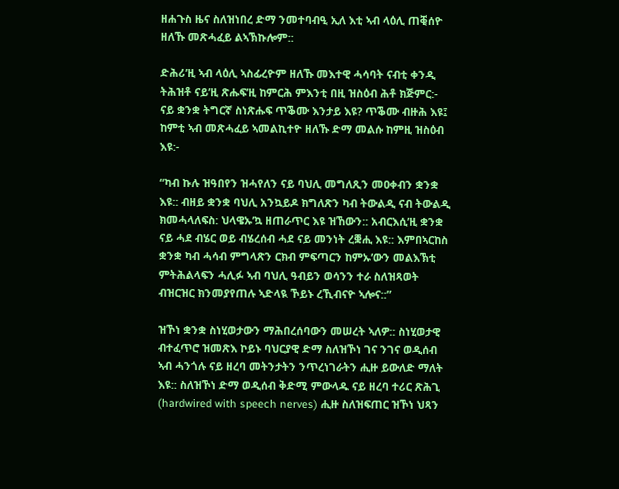ዘሐጉስ ዜና ስለዝነበረ ድማ ንመተባብዒ ኢለ እቲ ኣብ ላዕሊ ጠቒሰዮ ዘለኹ መጽሓፈይ ልኣኽኩሎም::

ድሕሪ’ዚ ኣብ ላዕሊ ኣስፊረዮም ዘለኹ መእተዊ ሓሳባት ናብቲ ቀንዲ ትሕዝቶ ናይ’ዚ ጽሑፍ’ዚ ከምርሕ ምእንቲ በዚ ዝስዕብ ሕቶ ክጅምር:- ናይ ቋንቋ ትግርኛ ስነጽሑፍ ጥቕሙ እንታይ እዩ? ጥቕሙ ብዙሕ እዩ፤ ከምቲ ኣብ መጽሓፈይ ኣመልኪተዮ ዘለኹ ድማ መልሱ ከምዚ ዝስዕብ እዩ:-

“ካብ ኩሉ ዝዓበየን ዝሓየለን ናይ ባህሊ መግለጺን መዐቀብን ቋንቋ እዩ:: ብዘይ ቋንቋ ባህሊ አንኳይዶ ክግለጽን ካብ ትውልዲ ናብ ትውልዲ ክመሓላለፍስ: ህላዌኡ’ኳ ዘጠራጥር እዩ ዝኸውን:: አብርእሲ’ዚ ቋንቋ ናይ ሓደ ብሄር ወይ ብሄረሰብ ሓደ ናይ መንነት ረቛሒ እዩ:: እምበኣርከስ ቋንቋ ካብ ሓሳብ ምግላጽን ርክብ ምፍጣርን ከምኡ’ውን መልእኽቲ ምትሕልላፍን ሓሊፉ ኣብ ባህሊ ዓብይን ወሳንን ተራ ስለዝጻወት ብዝርዝር ክንመያየጠሉ ኣድላዪ ኾይኑ ረኺብናዮ ኣሎና::”

ዝኾነ ቋንቋ ስነሂወታውን ማሕበረሰባውን መሠረት ኣለዎ:: ስነሂወታዊ ብተፈጥሮ ዝመጽእ ኮይኑ ባህርያዊ ድማ ስለዝኾነ ገና ንገና ወዲሰብ ኣብ ሓንጎሉ ናይ ዘረባ መትንታትን ንጥረነገራትን ሒዙ ይውለድ ማለት እዩ:: ስለዝኾነ ድማ ወዲሰብ ቅድሚ ምውላዱ ናይ ዘረባ ተሪር ጽሕጊ (hardwired with speech nerves) ሒዙ ስለዝፍጠር ዝኾነ ህጻን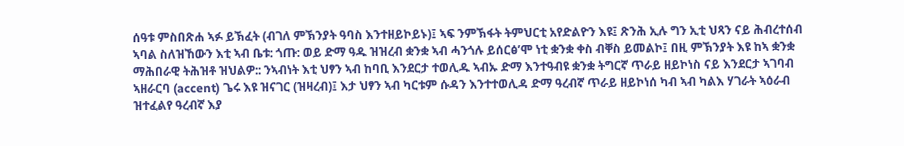ሰዓቱ ምስበጽሐ ኣፉ ይኽፈት (ብገለ ምኽንያት ዓባስ እንተዘይኮይኑ)፤ ኣፍ ንምኽፋት ትምህርቲ አየድልዮን እዩ፤ ጽንሕ ኢሉ ግን ኢቲ ህጻን ናይ ሕብረተሰብ ኣባል ስለዝኸውን እቲ ኣብ ቤቱ: ጎጡ: ወይ ድማ ዓዱ ዝዝረብ ቋንቋ ኣብ ሓንጎሉ ይሰርፅ’ሞ ነቲ ቋንቋ ቀስ ብቐስ ይመልኮ፤ በዚ ምኽንያት እዩ ከኣ ቋንቋ ማሕበራዊ ትሕዝቶ ዝህልዎ:: ንኣብነት እቲ ህፃን ኣብ ከባቢ እንደርታ ተወሊዱ ኣብኡ ድማ እንተዓብዩ ቋንቋ ትግርኛ ጥራይ ዘይኮነስ ናይ እንደርታ ኣገባብ ኣዘራርባ (accent) ጌሩ እዩ ዝናገር (ዝዛረብ)፤ እታ ህፃን ኣብ ካርቱም ሱዳን እንተተወሊዳ ድማ ዓረብኛ ጥራይ ዘይኮነሰ ካብ ኣብ ካልእ ሃገራት ኣዕራብ ዝተፈልየ ዓረብኛ እያ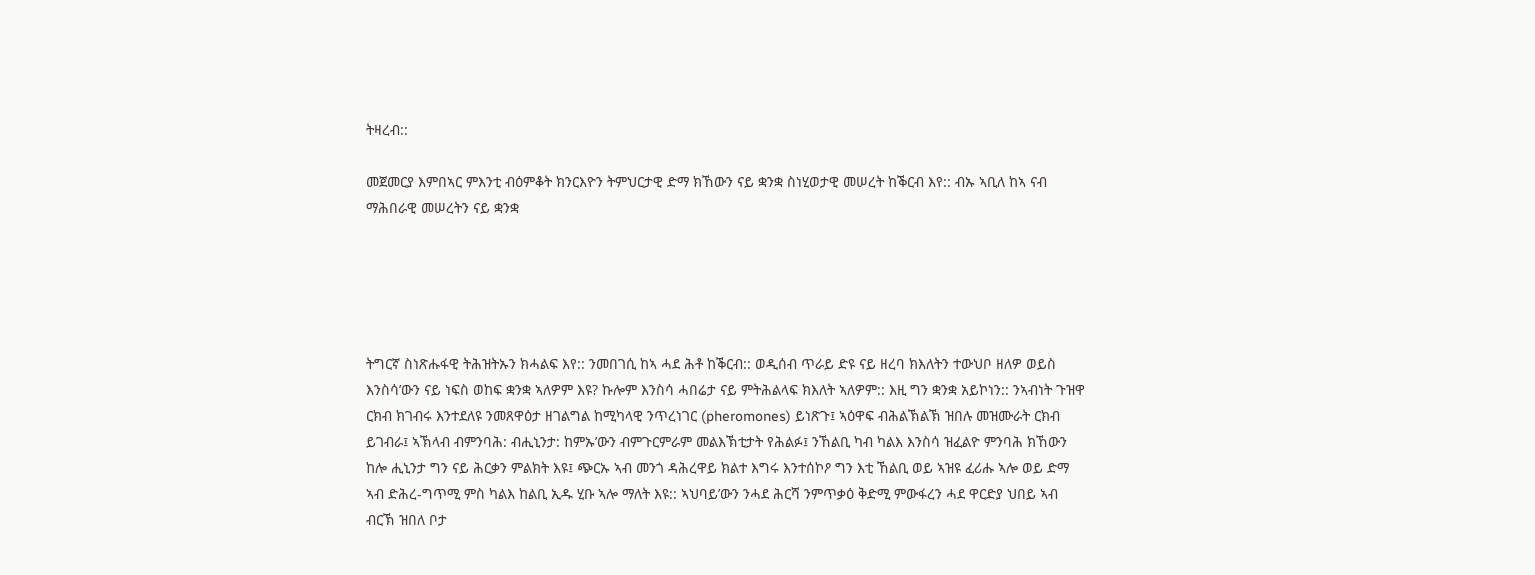ትዛረብ::

መጀመርያ እምበኣር ምእንቲ ብዕምቆት ክንርእዮን ትምህርታዊ ድማ ክኸውን ናይ ቋንቋ ስነሂወታዊ መሠረት ከቕርብ እየ:: ብኡ ኣቢለ ከኣ ናብ ማሕበራዊ መሠረትን ናይ ቋንቋ





ትግርኛ ስነጽሑፋዊ ትሕዝትኡን ክሓልፍ እየ:: ንመበገሲ ከኣ ሓደ ሕቶ ከቕርብ:: ወዲሰብ ጥራይ ድዩ ናይ ዘረባ ክእለትን ተውህቦ ዘለዎ ወይስ እንስሳ’ውን ናይ ነፍስ ወከፍ ቋንቋ ኣለዎም እዩ? ኩሎም እንስሳ ሓበሬታ ናይ ምትሕልላፍ ክእለት ኣለዎም:: እዚ ግን ቋንቋ አይኮነን:: ንኣብነት ጉዝዋ ርክብ ክገብሩ እንተደለዩ ንመጸዋዕታ ዘገልግል ከሚካላዊ ንጥረነገር (pheromones) ይነጽጉ፤ ኣዕዋፍ ብሕልኽልኽ ዝበሉ መዝሙራት ርክብ ይገብራ፤ ኣኽላብ ብምንባሕ: ብሒኒንታ: ከምኡ’ውን ብምጉርምራም መልእኽቲታት የሕልፉ፤ ንኸልቢ ካብ ካልእ እንስሳ ዝፈልዮ ምንባሕ ክኸውን ከሎ ሒኒንታ ግን ናይ ሕርቃን ምልክት እዩ፤ ጭርኡ ኣብ መንጎ ዳሕረዋይ ክልተ እግሩ እንተሰኮዖ ግን እቲ ኸልቢ ወይ ኣዝዩ ፈሪሑ ኣሎ ወይ ድማ ኣብ ድሕረ-ግጥሚ ምስ ካልእ ከልቢ ኢዱ ሂቡ ኣሎ ማለት እዩ:: ኣህባይ’ውን ንሓደ ሕርሻ ንምጥቃዕ ቅድሚ ምውፋረን ሓደ ዋርድያ ህበይ ኣብ ብርኽ ዝበለ ቦታ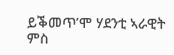ይቕመጥ’ሞ ሃደንቲ ኣራዊት ምስ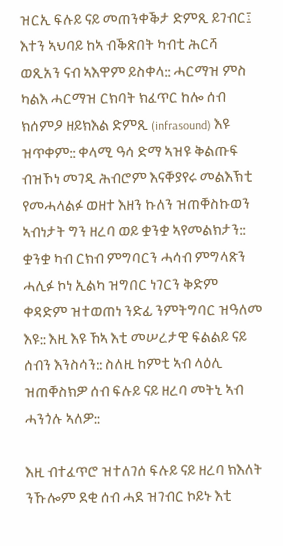ዝርኢ ፍሉይ ናይ መጠንቀቕታ ድምጺ ይገብር፤ እተን ኣህባይ ከኣ ብቕጽበት ካብቲ ሕርሻ ወጺአን ናብ ኣእዋም ይስቀላ:: ሓርማዝ ምስ ካልእ ሓርማዝ ርክባት ክፈጥር ከሎ ሰብ ክሰምዖ ዘይክእል ድምጺ (infrasound) እዩ ዝጥቀም:: ቀላሚ ዓሳ ድማ ኣዝዩ ቅልጡፍ ብዝኾነ መገዲ ሕብሮም እናቐያየሩ መልእኽቲ የመሓላልፉ ወዘተ እዘን ኩለን ዝጠቐስኩወን ኣብነታት ግን ዘረባ ወይ ቋንቋ ኣየመልክታን:: ቋንቋ ካብ ርክብ ምግባርን ሓሳብ ምግላጽን ሓሊፉ ኮነ ኢልካ ዝግበር ነገርን ቅድም ቀዳድም ዝተወጠነ ንድፊ ንምትግባር ዝዓለመ እዩ:: እዚ እዩ ኸኣ እቲ መሠረታዊ ፍልልይ ናይ ሰብን እንስሳን:: ስለዚ ከምቲ ኣብ ላዕሊ ዝጠቐስክዎ ሰብ ፍሉይ ናይ ዘረባ መትኒ ኣብ ሓንጎሉ ኣለዎ::

እዚ ብተፈጥሮ ዝተለገሰ ፍሉይ ናይ ዘረባ ክእለት ንኹሎም ደቂ ሰብ ሓደ ዝገብር ኮይኑ እቲ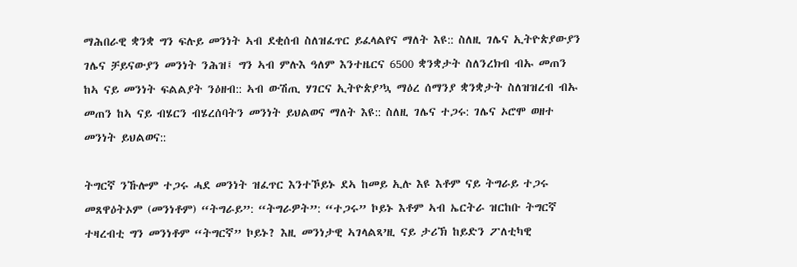ማሕበራዊ ቋንቋ ግን ፍሉይ መንነት ኣብ ደቂሰብ ስለዝፈጥር ይፈላልየና ማለት እዩ:: ስለዚ ገሌና ኢትዮጵያውያን ገሌና ቻይናውያን መንነት ንሕዝ፤ ግን ኣብ ምሉእ ዓለም እንተዜርና 6500 ቋንቋታት ስለንረክብ ብኡ መጠን ከኣ ናይ መንነት ፍልልያት ንዕዘብ:: ኣብ ውሽጢ ሃገርና ኢትዮጵያ’ኳ ማዕረ ሰማንያ ቋንቋታት ስለዝዝረብ ብኡ መጠን ከኣ ናይ ብሄርን ብሄረሰባትን መንነት ይህልወና ማለት እዩ:: ስለዚ ገሌና ተጋሩ: ገሌና ኦሮሞ ወዘተ መንነት ይህልወና::

ትግርኛ ንኹሎም ተጋሩ ሓደ መንነት ዝፈጥር እንተኾይኑ ደኣ ከመይ ኢሉ እዩ እቶም ናይ ትግራይ ተጋሩ መጸዋዕትኦም (መንነቶም) “ትግራይ”: “ትግራዎት”: “ተጋሩ” ኮይኑ እቶም ኣብ ኤርትራ ዝርከቡ ትግርኛ ተዛረብቲ ግን መንነቶም “ትግርኛ” ኮይኑ? እዚ መንነታዊ ኣገላልጻ’ዚ ናይ ታሪኽ ከይድን ፖለቲካዊ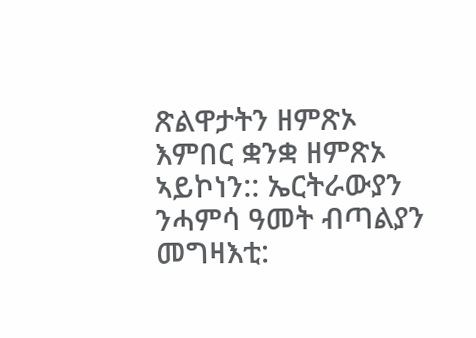ጽልዋታትን ዘምጽኦ እምበር ቋንቋ ዘምጽኦ ኣይኮነን:: ኤርትራውያን ንሓምሳ ዓመት ብጣልያን መግዛእቲ: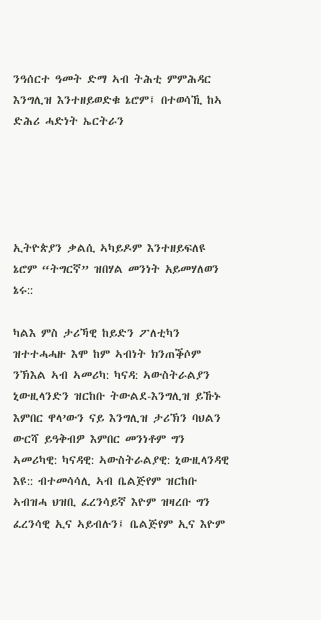ንዓሰርተ ዓመት ድማ ኣብ ትሕቲ ምምሕዳር እንግሊዝ እንተዘይወድቁ ኔሮም፤ በተወሳኺ ከኣ ድሕሪ ሓድነት ኤርትራን





ኢትዮጵያን ቃልሲ ኣካይዶም እንተዘይፍለዩ ኔሮም “ትግርኛ” ዝበሃል መንነት አይመሃለወን ኔሩ::

ካልእ ምስ ታሪኻዊ ከይድን ፖለቲካን ዝተተሓሓዙ እሞ ከም ኣብነት ክንጠቕሶም ንኽእል ኣብ ኣመሪካ: ካናዳ: ኣውስትራልያን ኒውዚላንድን ዝርከቡ ትውልደ-እንግሊዝ ይኹኑ እምበር ዋላ’ውን ናይ እንግሊዝ ታሪኽን ባህልን ውርሻ ይዓቅብዎ እምበር መንነቶም ግን ኣመሪካዊ: ካናዳዊ: ኣውስትራልያዊ: ኒውዚላንዳዊ እዩ:: ብተመሳሳሊ ኣብ ቤልጅየም ዝርከቡ ኣብዝሓ ህዝቢ ፈረንሳይኛ እዮም ዝዛረቡ ግን ፈረንሳዊ ኢና ኣይብሉን፤ ቤልጅየም ኢና እዮም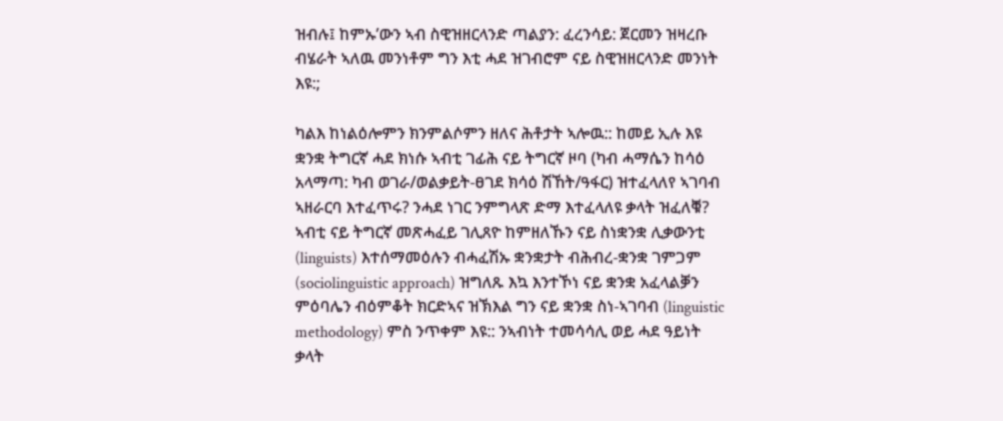ዝብሉ፤ ከምኡ’ውን ኣብ ስዊዝዘርላንድ ጣልያን: ፈረንሳይ: ጀርመን ዝዛረቡ ብሄራት ኣለዉ መንነቶም ግን እቲ ሓደ ዝገብሮም ናይ ስዊዝዘርላንድ መንነት እዩ:;

ካልእ ከነልዕሎምን ክንምልሶምን ዘለና ሕቶታት ኣሎዉ:: ከመይ ኢሉ እዩ ቋንቋ ትግርኛ ሓደ ክነሱ ኣብቲ ገፊሕ ናይ ትግርኛ ዞባ (ካብ ሓማሴን ከሳዕ አላማጣ: ካብ ወገራ/ወልቃይት-ፀገደ ክሳዕ ሽኸት/ዓፋር) ዝተፈላለየ ኣገባብ ኣዘራርባ እተፈጥሩ? ንሓደ ነገር ንምግላጽ ድማ እተፈላለዩ ቃላት ዝፈለቑ? ኣብቲ ናይ ትግርኛ መጽሓፈይ ገሊጸዮ ከምዘለኹን ናይ ስነቋንቋ ሊቃውንቲ (linguists) እተሰማመዕሉን ብሓፈሽኡ ቋንቋታት ብሕብረ-ቋንቋ ገምጋም (sociolinguistic approach) ዝግለጹ እኳ እንተኾነ ናይ ቋንቋ አፈላልቓን ምዕባሌን ብዕምቆት ክርድኣና ዝኽእል ግን ናይ ቋንቋ ስነ-ኣገባብ (linguistic methodology) ምስ ንጥቀም እዩ:: ንኣብነት ተመሳሳሊ ወይ ሓደ ዓይነት ቃላት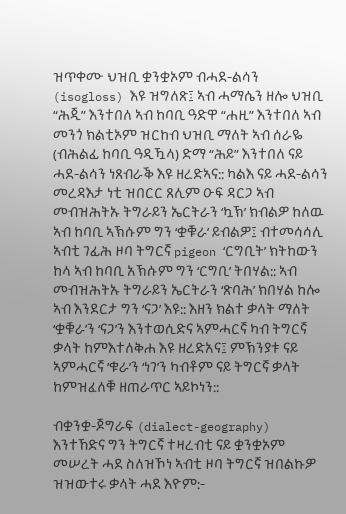ዝጥቀሙ ህዝቢ ቋንቋኦም ብሓደ-ልሳን (isogloss) እዩ ዝግለጽ፤ ኣብ ሓማሴን ዘሎ ህዝቢ “ሕጂ” እንተበለ ኣብ ከባቢ ዓድዋ “ሐዚ” እንተበለ ኣብ መንጎ ክልቲኦም ዝርከብ ህዝቢ ማለት ኣብ ሰራዬ (ብሕልፊ ከባቢ ዓዲዃላ) ድማ “ሕይ” እንተበለ ናይ ሓደ-ልሳን ነጸብራቕ እዩ ዘረድኣና:: ካልእ ናይ ሓደ-ልሳን መረዳእታ ነቲ ዝበርር ጸሊም ዑፍ ዳርጋ ኣብ መብዝሕትኡ ትግራይን ኤርትራን ‘ኳኽ’ ክብልዎ ከለዉ ኣብ ከባቢ ኣኽሱም ግን ‘ቋቑራ’ ይብልዎ፤ ብተመሳሳሊ ኣብቲ ገፊሕ ዞባ ትግርኛ pigeon ‘ርግቢት’ ክትከውን ከላ ኣብ ከባቢ አኽሱም ግን ‘ርግቢ’ ትበሃል:: ኣብ መብዝሕትኡ ትግራይን ኤርትራን ‘ጽባሕ’ ክበሃል ከሎ ኣብ እንደርታ ግን ‘ናጋ’ እዩ:: እዘን ክልተ ቃላት ማለት ‘ቋቑራ’ን ‘ናጋ’ን እንተወሲድና ኣምሓርኛ ካብ ትግርኛ ቃላት ከምእተለቅሐ እዩ ዘረድአና፤ ምኽንያቱ ናይ ኣምሓርኛ ‘ቁራ’ን ‘ነገ’ን ካብቶም ናይ ትግርኛ ቃላት ከምዝፈለቑ ዘጠራጥር ኣይኮነን::

ብቋንቋ-ጆግራፍ (dialect-geography) እንተኸድና ግን ትግርኛ ተዛረብቲ ናይ ቋንቋኦም መሠረት ሓደ ስለዝኾነ ኣብቲ ዞባ ትግርኛ ዝበልኩዎ ዝዝውተሩ ቃላት ሓደ እዮም:-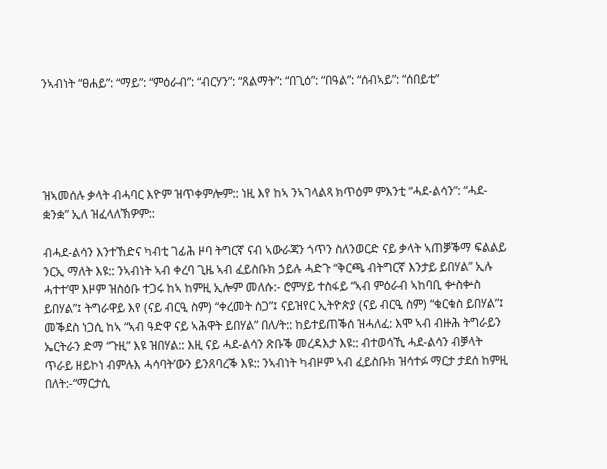ንኣብነት “ፀሐይ”: “ማይ”: “ምዕራብ”: “ብርሃን”: “ጸልማት”: “በጊዕ”: “በዓል”: “ሰብኣይ”: “ሰበይቲ”





ዝኣመሰሉ ቃላት ብሓባር እዮም ዝጥቀምሎም:: ነዚ እየ ከኣ ንኣገላልጻ ክጥዕም ምእንቲ “ሓደ-ልሳን”: “ሓደ-ቋንቋ” ኢለ ዝፈላለኽዎም::

ብሓደ-ልሳን እንተኸድና ካብቲ ገፊሕ ዞባ ትግርኛ ናብ ኣውራጃን ጎጥን ስለንወርድ ናይ ቃላት ኣጠቓቕማ ፍልልይ ንርኢ ማለት እዩ:: ንኣብነት ኣብ ቀረባ ጊዜ ኣብ ፈይስቡክ ኃይሉ ሓድጉ “ቅርጫ ብትግርኛ እንታይ ይበሃል” ኢሉ ሓተተ’ሞ እዞም ዝስዕቡ ተጋሩ ከኣ ከምዚ ኢሎም መለሱ:- ሮምሃይ ተስፋይ “ኣብ ምዕራብ ኣከባቢ ቍስቍስ ይበሃል”፤ ትግራዋይ እየ (ናይ ብርዒ ስም) “ቀረመት ስጋ”፤ ናይዝየር ኢትዮጵያ (ናይ ብርዒ ስም) “ቁርቁስ ይበሃል”፤ መቕደስ ነጋሲ ከኣ “ኣብ ዓድዋ ናይ ኣሕዋት ይበሃል” በለ/ት:: ከይተይጠቕሰ ዝሓለፈ: እሞ ኣብ ብዙሕ ትግራይን ኤርትራን ድማ “ጉዚ” እዩ ዝበሃል:: እዚ ናይ ሓደ-ልሳን ጽቡቕ መረዳእታ እዩ:: ብተወሳኺ ሓደ-ልሳን ብቓላት ጥራይ ዘይኮነ ብምሉእ ሓሳባት’ውን ይንጸባረቕ እዩ:: ንኣብነት ካብዞም ኣብ ፈይስቡክ ዝሳተፉ ማርታ ታደሰ ከምዚ በለት:-“ማርታሲ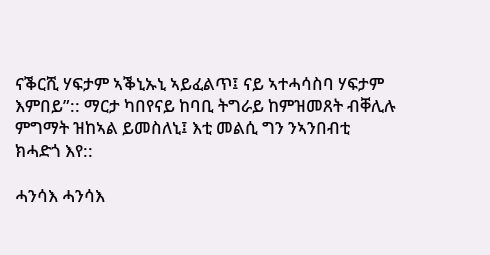ናቕርሺ ሃፍታም ኣቕኒኡኒ ኣይፈልጥ፤ ናይ ኣተሓሳስባ ሃፍታም እምበይ”:: ማርታ ካበየናይ ከባቢ ትግራይ ከምዝመጸት ብቐሊሉ ምግማት ዝከኣል ይመስለኒ፤ እቲ መልሲ ግን ንኣንበብቲ ክሓድጎ እየ::

ሓንሳእ ሓንሳእ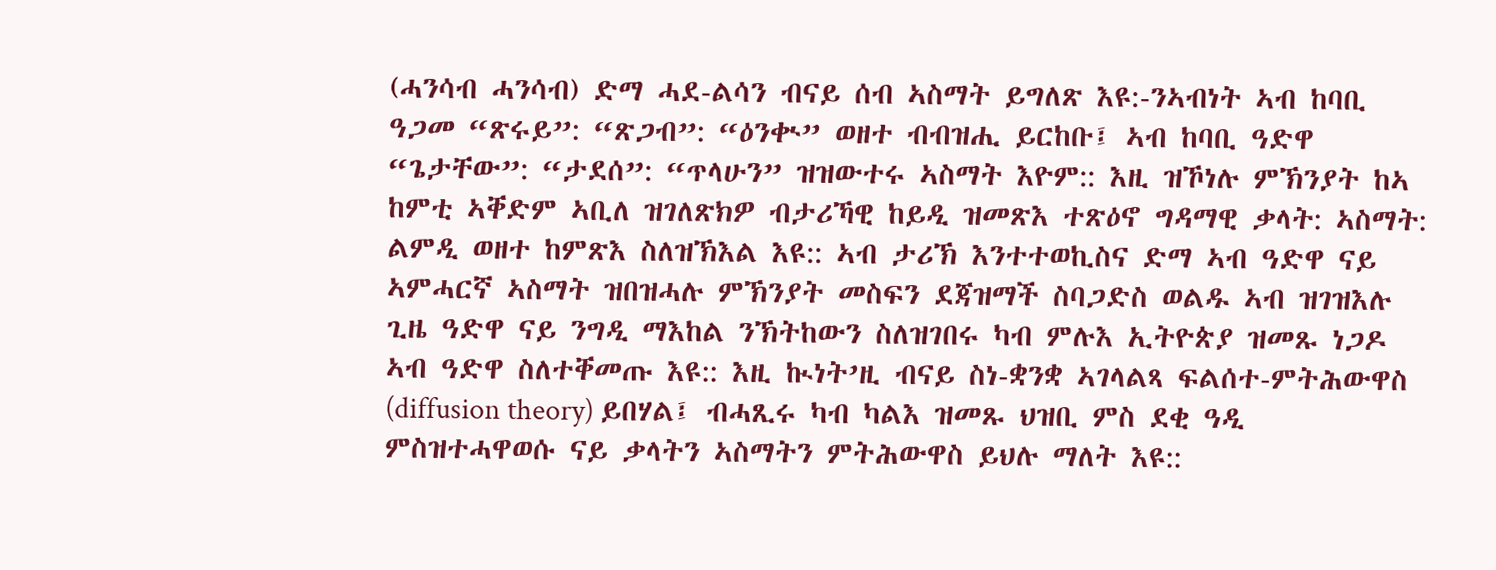(ሓንሳብ ሓንሳብ) ድማ ሓደ-ልሳን ብናይ ሰብ ኣስማት ይግለጽ እዩ:-ንኣብነት ኣብ ከባቢ ዓጋመ “ጽሩይ”: “ጽጋብ”: “ዕንቊ” ወዘተ ብብዝሒ ይርከቡ፤ ኣብ ከባቢ ዓድዋ “ጌታቸው”: “ታደሰ”: “ጥላሁን” ዝዝውተሩ ኣስማት እዮም:: እዚ ዝኾነሉ ምኽንያት ከኣ ከምቲ ኣቐድም ኣቢለ ዝገለጽክዎ ብታሪኻዊ ከይዲ ዝመጽእ ተጽዕኖ ግዳማዊ ቃላት: ኣስማት: ልምዲ ወዘተ ከምጽእ ስለዝኽእል እዩ:: ኣብ ታሪኽ እንተተወኪስና ድማ ኣብ ዓድዋ ናይ ኣምሓርኛ ኣስማት ዝበዝሓሉ ምኽንያት መስፍን ደጃዝማች ስባጋድስ ወልዱ ኣብ ዝገዝእሉ ጊዜ ዓድዋ ናይ ንግዲ ማእከል ንኽትከውን ስለዝገበሩ ካብ ምሉእ ኢትዮጵያ ዝመጹ ነጋዶ ኣብ ዓድዋ ስለተቐመጡ እዩ:: እዚ ኲነት’ዚ ብናይ ስነ-ቋንቋ ኣገላልጻ ፍልሰተ-ምትሕውዋስ (diffusion theory) ይበሃል፤ ብሓጺሩ ካብ ካልእ ዝመጹ ህዝቢ ምስ ደቂ ዓዲ ምስዝተሓዋወሱ ናይ ቃላትን ኣስማትን ምትሕውዋስ ይህሉ ማለት እዩ::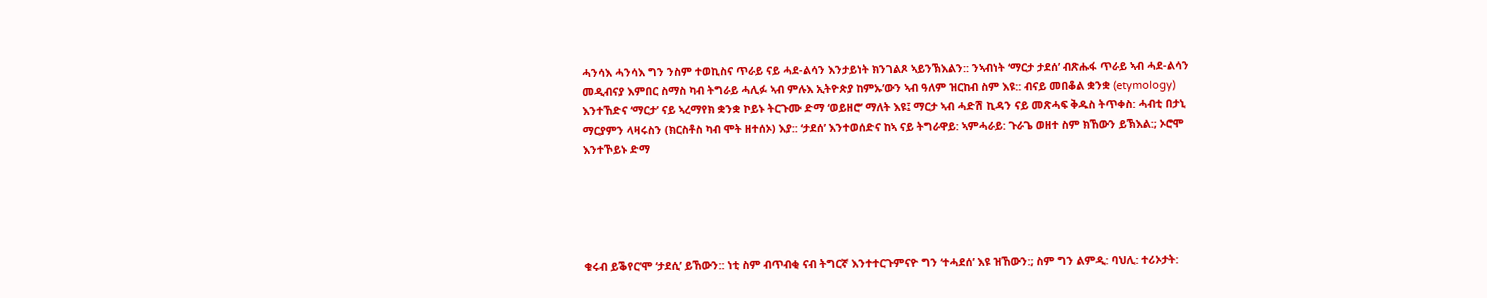ሓንሳእ ሓንሳእ ግን ንስም ተወኪስና ጥራይ ናይ ሓደ-ልሳን እንታይነት ክንገልጾ ኣይንኽእልን:: ንኣብነት ‘ማርታ ታደሰ’ ብጽሑፋ ጥራይ ኣብ ሓደ-ልሳን መዲብናያ እምበር ስማስ ካብ ትግራይ ሓሊፉ ኣብ ምሉእ ኢትዮጵያ ከምኡ’ውን ኣብ ዓለም ዝርከብ ስም እዩ:: ብናይ መበቆል ቋንቋ (etymology) እንተኸድና ‘ማርታ’ ናይ ኣረማየክ ቋንቋ ኮይኑ ትርጉሙ ድማ ‘ወይዘሮ’ ማለት እዩ፤ ማርታ ኣብ ሓድሽ ኪዳን ናይ መጽሓፍ ቅዱስ ትጥቀስ: ሓብቲ በታኒ ማርያምን ላዛሩስን (ክርስቶስ ካብ ሞት ዘተሰኦ) እያ:: ‘ታደሰ’ እንተወሰድና ከኣ ናይ ትግራዋይ: ኣምሓራይ: ጉራጌ ወዘተ ስም ክኸውን ይኽእል:; ኦሮሞ እንተኾይኑ ድማ





ቁሩብ ይቕየር’ሞ ‘ታደሲ’ ይኸውን:: ነቲ ስም ብጥብቂ ናብ ትግርኛ እንተተርጉምናዮ ግን ‘ተሓደሰ’ እዩ ዝኸውን:; ስም ግን ልምዲ: ባህሊ: ተሪኦታት: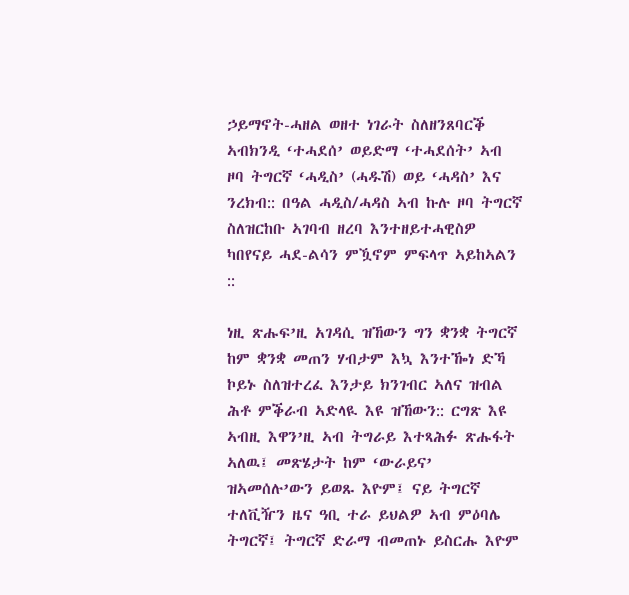ኃይማኖት-ሓዘል ወዘተ ነገራት ስለዘንጸባርቕ ኣብክንዲ ‘ተሓደሰ’ ወይድማ ‘ተሓደሰት’ ኣብ ዞባ ትግርኛ ‘ሓዲስ’ (ሓዱሽ) ወይ ‘ሓዳስ’ እና ንረክብ:: በዓል ሓዲስ/ሓዳስ ኣብ ኩሉ ዞባ ትግርኛ ስለዝርከቡ ኣገባብ ዘረባ እንተዘይተሓዊስዎ ካበየናይ ሓደ-ልሳን ምዃኖም ምፍላጥ ኣይከኣልን ::

ነዚ ጽሑፍ’ዚ አገዳሲ ዝኸውን ግን ቋንቋ ትግርኛ ከም ቋንቋ መጠን ሃብታም እኳ እንተዀነ ድኻ ኮይኑ ስለዝተረፈ እንታይ ክንገብር ኣለና ዝብል ሕቶ ምቕራብ ኣድላዪ እዩ ዝኸውን:: ርግጽ እዩ ኣብዚ እዋን’ዚ ኣብ ትግራይ እተጻሕፉ ጽሑፋት ኣለዉ፤ መጽሄታት ከም ‘ውራይና’ ዝኣመሰሉ’ውን ይወጹ እዮም፤ ናይ ትግርኛ ተለቪዥን ዜና ዓቢ ተራ ይህልዎ ኣብ ምዕባሌ ትግርኛ፤ ትግርኛ ድራማ ብመጠኑ ይስርሑ እዮም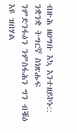ብዙሕ ዘዐግቡ እኳ እንተዘይኮኑ:: ንቋንቋ ትግርኛ ስነጽሑፍ ንምድንፋዕን ንምስፋሕን ግን ብቑዕ እዩ ዝበሃል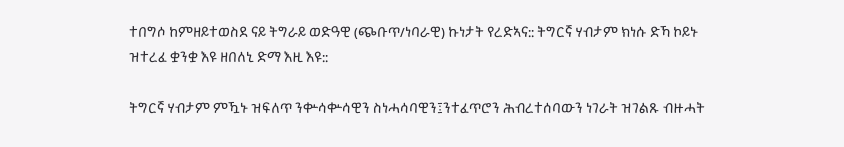ተበግሶ ከምዘይተወስደ ናይ ትግራይ ወድዓዊ (ጭቡጥ/ነባራዊ) ኩነታት የረድኣና:: ትግርኛ ሃብታም ክነሱ ድኻ ኮይኑ ዝተረፈ ቋንቋ እዩ ዘበለኒ ድማ እዚ እዩ::

ትግርኛ ሃብታም ምዃኑ ዝፍለጥ ንቍሳቍሳዊን ስነሓሳባዊን፤ንተፈጥሮን ሕብረተሰባውን ነገራት ዝገልጹ ብዙሓት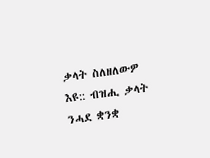ቃላት ስለዘለውዎ እዩ:: ብዝሒ ቃላት ንሓደ ቋንቋ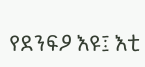የደንፍዖ እዩ፤ እቲ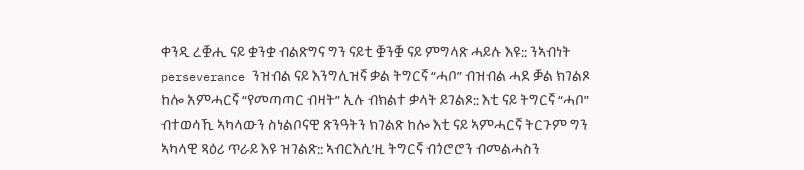ቀንዲ ረቛሒ ናይ ቋንቋ ብልጽግና ግን ናይቲ ቛንቛ ናይ ምግላጽ ሓይሉ እዩ:: ንኣብነት perseverance ንዝብል ናይ እንግሊዝኛ ቃል ትግርኛ “ሓቦ” ብዝብል ሓደ ቓል ክገልጾ ከሎ አምሓርኛ “የመጣጣር ብዛት” ኢሉ ብክልተ ቃላት ይገልጾ:: እቲ ናይ ትግርኛ “ሓቦ” ብተወሳኺ ኣካላውን ስነልቦናዊ ጽንዓትን ክገልጽ ከሎ እቲ ናይ ኣምሓርኛ ትርጉም ግን ኣካላዊ ጻዕሪ ጥራይ እዩ ዝገልጽ:: ኣብርእሲ’ዚ ትግርኛ ብጎሮሮን ብመልሓስን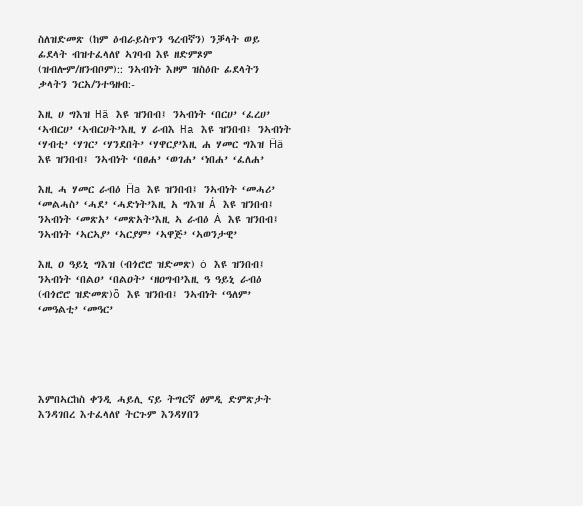ስለዝድመጽ (ከም ዕብራይስጥን ዓረብኛን) ንቓላት ወይ ፊደላት ብዝተፈላለየ ኣገባብ እዩ ዘድምጾም (ዝብሎም/ዘንብቦም):: ንኣብነት እዞም ዝስዕቡ ፊደላትን ቃላትን ንርአ/ንተዓዘብ:-

እዚ ሀ ግእዝ Hä እዩ ዝንበብ፤ ንኣብነት ‘በርሀ’ ‘ፈረሀ’ ‘ኣብርሀ’ ‘ኣብርሀት’እዚ ሃ ራብእ Ha እዩ ዝንበብ፤ ንኣብነት ‘ሃብቲ’ ‘ሃገር’ ‘ሃንደበት’ ‘ሃዋርያ’እዚ ሐ ሃመር ግእዝ Ḧä እዩ ዝንበብ፤ ንኣብነት ‘በፀሐ’ ‘ወገሐ’ ‘ነበሐ’ ‘ፈለሐ’

እዚ ሓ ሃመር ራብዕ Ḧa እዩ ዝንበብ፤ ንኣብነት ‘መሓሪ’ ‘መልሓስ’ ‘ሓደ’ ‘ሓድነት’እዚ አ ግእዝ Á እዩ ዝንበብ፤ ንኣብነት ‘መጽአ’ ‘መጽአት’እዚ ኣ ራብዕ Ȧ እዩ ዝንበብ፤ ንኣብነት ‘ኣርኣያ’ ‘ኣርያም’ ‘ኣዋጅ’ ‘ኣወንታዊ’

እዚ ዐ ዓይኒ ግእዝ (ብጎሮሮ ዝድመጽ) ȯ እዩ ዝንበብ፤ ንኣብነት ‘በልዐ’ ‘በልዐት’ ‘ዘዐግብ’እዚ ዓ ዓይኒ ራብዕ (ብጎሮሮ ዝድመጽ)ȫ እዩ ዝንበብ፤ ንኣብነት ‘ዓለም’ ‘መዓልቲ’ ‘መዓር’





እምበኣርከስ ቀንዲ ሓይሊ ናይ ትግርኛ ፅምዲ ድምጽታት እንዳገበረ እተፈላለየ ትርጉም እንዳሃበን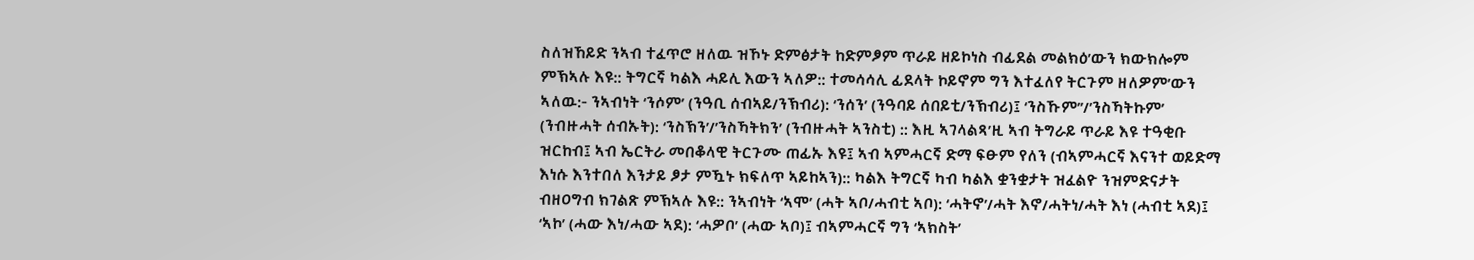ስለዝኸይድ ንኣብ ተፈጥሮ ዘለዉ ዝኾኑ ድምፅታት ከድምፆም ጥራይ ዘይኮነስ ብፊደል መልክዕ’ውን ክውክሎም ምኽኣሉ እዩ:: ትግርኛ ካልእ ሓይሊ እውን ኣለዎ:: ተመሳሳሊ ፊደላት ኮይኖም ግን እተፈለየ ትርጉም ዘለዎም’ውን ኣለዉ:- ንኣብነት ‘ንሶም’ (ንዓቢ ሰብኣይ/ንኽብሪ): ‘ንሰን’ (ንዓባይ ሰበይቲ/ንኽብሪ)፤ ‘ንስኹም’’/’ንስኻትኩም’ (ንብዙሓት ሰብኡት): ‘ንስኽን’/’ንስኻትክን’ (ንብዙሓት ኣንስቲ) :: እዚ ኣገላልጻ’ዚ ኣብ ትግራይ ጥራይ እዩ ተዓቂቡ ዝርከብ፤ ኣብ ኤርትራ መበቆላዊ ትርጉሙ ጠፊኡ እዩ፤ ኣብ ኣምሓርኛ ድማ ፍፁም የለን (ብኣምሓርኛ እናንተ ወይድማ እነሱ እንተበለ እንታይ ፆታ ምዃኑ ክፍለጥ ኣይከኣን):: ካልእ ትግርኛ ካብ ካልእ ቋንቋታት ዝፈልዮ ንዝምድናታት ብዘዐግብ ክገልጽ ምኽኣሉ እዩ:: ንኣብነት ‘ኣሞ’ (ሓት ኣቦ/ሓብቲ ኣቦ): ‘ሓትኖ’/ሓት እኖ/ሓትነ/ሓት እነ (ሓብቲ ኣደ)፤ ‘ኣኮ’ (ሓው እነ/ሓው ኣደ): ‘ሓዎቦ’ (ሓው ኣቦ)፤ ብኣምሓርኛ ግን ‘ኣክስት’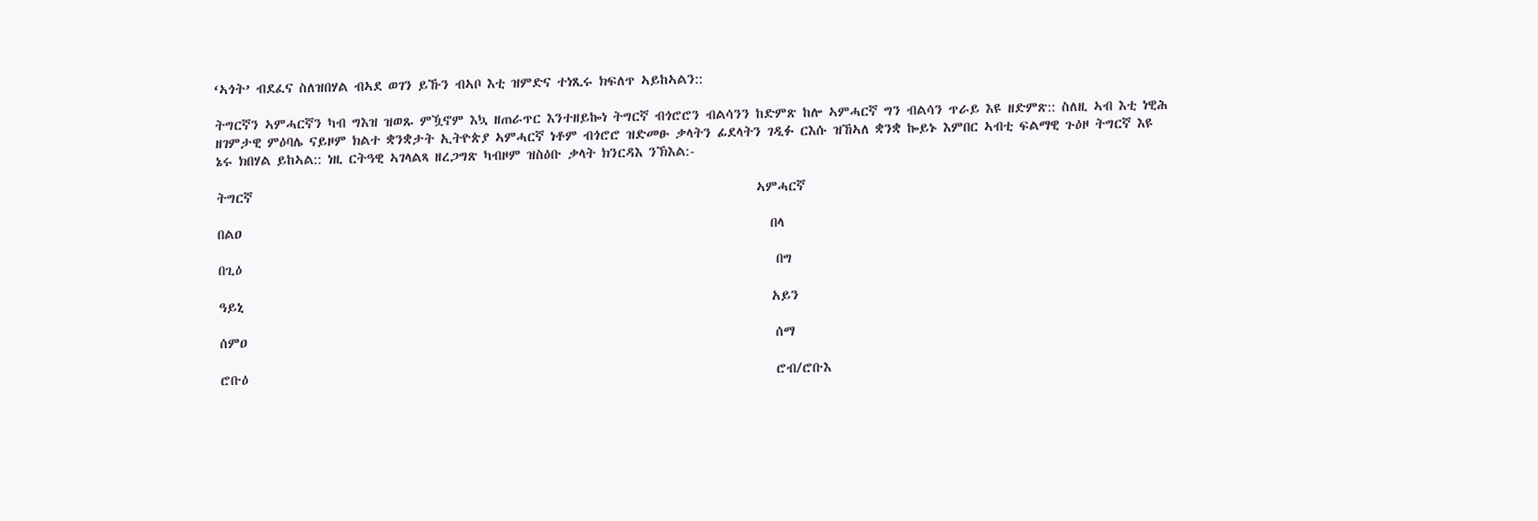‘ኣጎት’ ብደፈና ስለዝበሃል ብኣደ ወገን ይኹን ብኣቦ እቲ ዝምድና ተነጺሩ ክፍለጥ ኣይከኣልን::

ትግርኛን ኣምሓርኛን ካብ ግእዝ ዝወጹ ምዃኖም እኳ ዘጠራጥር እንተዘይኰነ ትግርኛ ብጎሮሮን ብልሳንን ከድምጽ ከሎ ኣምሓርኛ ግን ብልሳን ጥራይ እዩ ዘድምጽ:: ስለዚ ኣብ እቲ ነዊሕ ዘገምታዊ ምዕባሌ ናይዞም ክልተ ቋንቋታት ኢትዮጵያ ኣምሓርኛ ነቶም ብጎሮሮ ዝድመፁ ቃላትን ፊደላትን ገዲፉ ርእሱ ዝኸኣለ ቋንቋ ኰይኑ እምበር ኣብቲ ፍልማዊ ጉዕዞ ትግርኛ እዩ ኔሩ ክበሃል ይከኣል:: ነዚ ርትዓዊ ኣገላልጻ ዘረጋግጽ ካብዞም ዝስዕቡ ቃላት ክንርዳእ ንኽእል:-

ትግርኛ                                                                                    ኣምሓርኛ

በልዐ                                                                                        በላ

በጊዕ                                                                                         በግ

ዓይኒ                                                                                        አይን

ሰምዐ                                                                                        ሰማ

ሮቡዕ                                                                                        ሮብ/ሮቡእ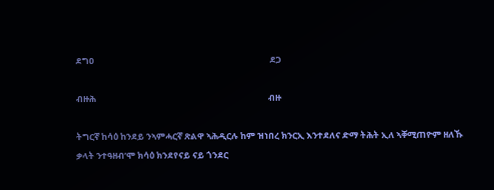ደግዐ                                                                                        ደጋ

ብዙሕ                                                                                      ብዙ

ትግርኛ ከሳዕ ከንደይ ንኣምሓርኛ ጽልዋ ኣሕዲርሉ ከም ዝነበረ ክንርኢ እንተደለና ድማ ትሕት ኢለ ኣቐሚጠዮም ዘለኹ ቃላት ንተዓዘብ’ሞ ክሳዕ ክንደየናይ ናይ ጎንደር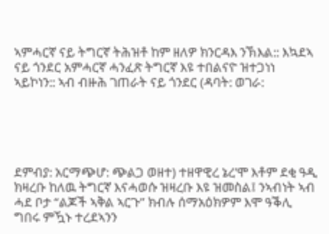ኣምሓርኛ ናይ ትግርኛ ትሕዝቶ ከም ዘለዎ ክንርዳእ ንኽእል:: እኳደኣ ናይ ጎንደር አምሓርኛ ሓንፈጽ ትግርኛ እዩ ተበልናዮ ዝተጋነነ ኣይኮነን:: ኣብ ብዙሕ ገጠራት ናይ ጎንደር (ዳባት: ወገራ:





ደምብያ: አርማጭሆ: ጭልጋ ወዘተ) ተዘዋዊረ ኔረ’ሞ እቶም ደቂ ዓዲ ክዛረቡ ከለዉ ትግርኛ እናሓወሱ ዝዛረቡ እዩ ዝመስል፤ ንኣብነት ኣብ ሓደ ቦታ “ልጆች ኣቅል ኣርጉ” ክብሉ ሰማአዕክዎም እሞ ዓቕሊ ግበሩ ምዃኑ ተረደኣንን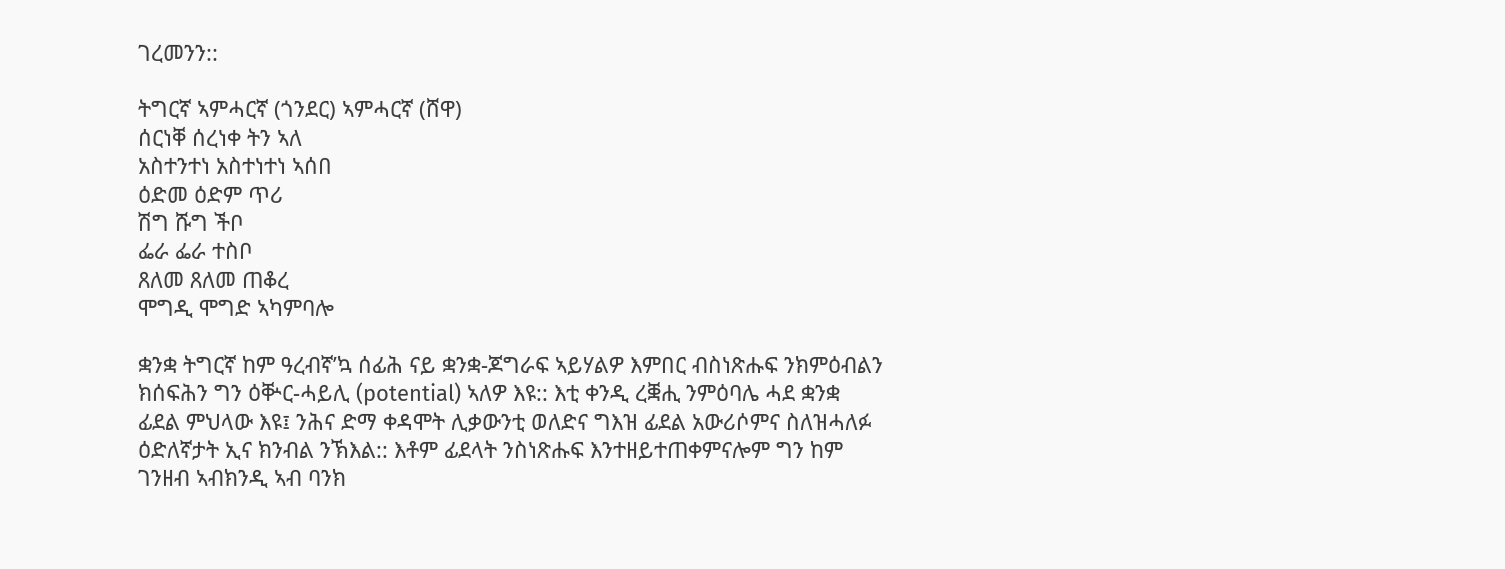ገረመንን::

ትግርኛ ኣምሓርኛ (ጎንደር) ኣምሓርኛ (ሸዋ)
ሰርነቐ ሰረነቀ ትን ኣለ
አስተንተነ አስተነተነ ኣሰበ
ዕድመ ዕድም ጥሪ
ሽግ ሹግ ችቦ
ፌራ ፌራ ተስቦ
ጸለመ ጸለመ ጠቆረ
ሞግዲ ሞግድ ኣካምባሎ

ቋንቋ ትግርኛ ከም ዓረብኛ’ኳ ሰፊሕ ናይ ቋንቋ-ጆግራፍ ኣይሃልዎ እምበር ብስነጽሑፍ ንክምዕብልን ክሰፍሕን ግን ዕቝር-ሓይሊ (potential) ኣለዎ እዩ:: እቲ ቀንዲ ረቛሒ ንምዕባሌ ሓደ ቋንቋ ፊደል ምህላው እዩ፤ ንሕና ድማ ቀዳሞት ሊቃውንቲ ወለድና ግእዝ ፊደል አውሪሶምና ስለዝሓለፉ ዕድለኛታት ኢና ክንብል ንኽእል:: እቶም ፊደላት ንስነጽሑፍ እንተዘይተጠቀምናሎም ግን ከም ገንዘብ ኣብክንዲ ኣብ ባንክ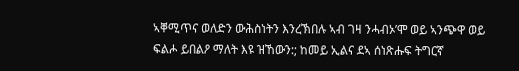ኣቐሚጥና ወለድን ውሕስነትን እንረኽበሉ ኣብ ገዛ ንሓብኦ’ሞ ወይ ኣንጭዋ ወይ ፍልሖ ይበልዖ ማለት እዩ ዝኸውን:; ከመይ ኢልና ደኣ ሰነጽሑፍ ትግርኛ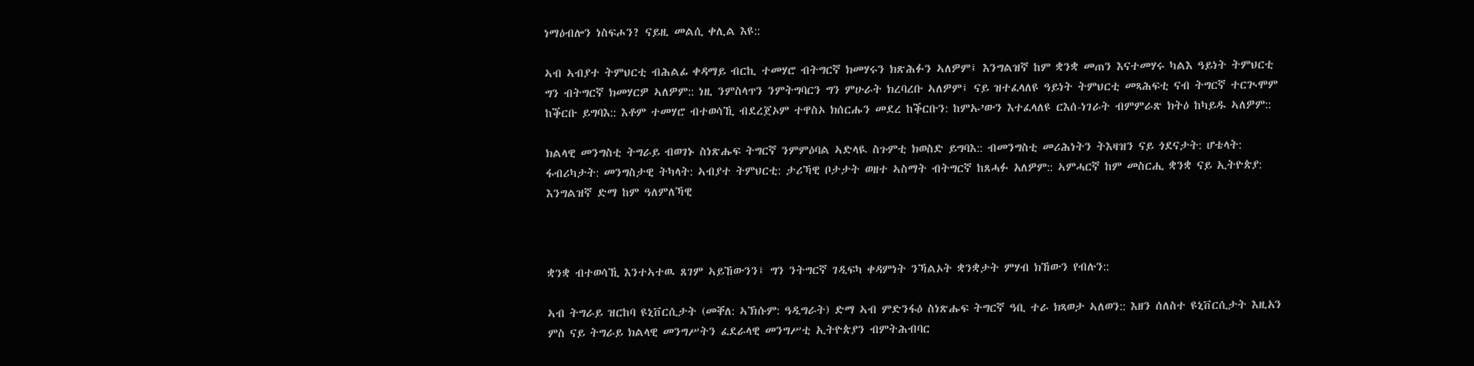ነማዕብሎን ነስፍሖን? ናይዚ መልሲ ቀሊል እዩ::

ኣብ ኣብያተ ትምህርቲ ብሕልፊ ቀዳማይ ብርኪ ተመሃሮ ብትግርኛ ክመሃሩን ክጽሕፉን ኣለዎም፤ እንግልዝኛ ከም ቋንቋ መጠን እናተመሃሩ ካልእ ዓይነት ትምህርቲ ግን ብትግርኛ ክመሃርዎ ኣለዎም:: ነዚ ንምስላጥን ንምትግባርን ግን ምሁራት ክረባረቡ ኣለዎም፤ ናይ ዝተፈላለዩ ዓይነት ትምህርቲ መጻሕፍቲ ናብ ትግርኛ ተርጒሞም ከቕርቡ ይግባእ:: እቶም ተመሃሮ ብተወሳኺ ብደረጀኦም ተዋስኦ ክሰርሑን መደረ ከቕርቡን: ከምኡ’ውን እተፈላለዩ ርእሰ-ነገራት ብምምራጽ ክትዕ ከካይዱ ኣለዎም::

ክልላዊ መንግስቲ ትግራይ ብወገኑ ስነጽሑፍ ትግርኛ ንምምዕባል ኣድላዪ ስጉምቲ ክወስድ ይግባእ:: ብመንግስቲ መሪሕነትን ትእዛዝን ናይ ጎደናታት: ሆቴላት: ፋብሪካታት: መንግስታዊ ትካላት: ኣብያተ ትምህርቲ: ታሪኻዊ ቦታታት ወዘተ ኣስማት ብትግርኛ ከጸሓፉ አለዎም:: ኣምሓርኛ ከም መስርሒ ቋንቋ ናይ ኢትዮጵያ: እንግልዝኛ ድማ ከም ዓለምለኻዊ



ቋንቋ ብተወሳኺ እንተኣተዉ ጸገም ኣይኸውንን፤ ግን ንትግርኛ ገዲፍካ ቀዳምነት ንኻልኦት ቋንቋታት ምሃብ ክኸውን የብሉን::

ኣብ ትግራይ ዝርከባ ዩኒቨርሲታት (መቐለ: ኣኽሱም: ዓዲግራት) ድማ ኣብ ምድንፋዕ ስነጽሑፍ ትግርኛ ዓቢ ተራ ክጻወታ ኣለወን:: እዘን ሰለስተ ዩኒቨርሲታት እዚአን ምስ ናይ ትግራይ ክልላዊ መንግሥትን ፈደራላዊ መንግሥቲ ኢትዮጵያን ብምትሕብባር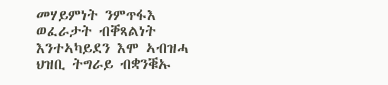መሃይምነት ንምጥፋእ ወፈራታት ብቐጻልነት እንተኣካይደን እሞ ኣብዝሓ ህዝቢ ትግራይ ብቋንቑኡ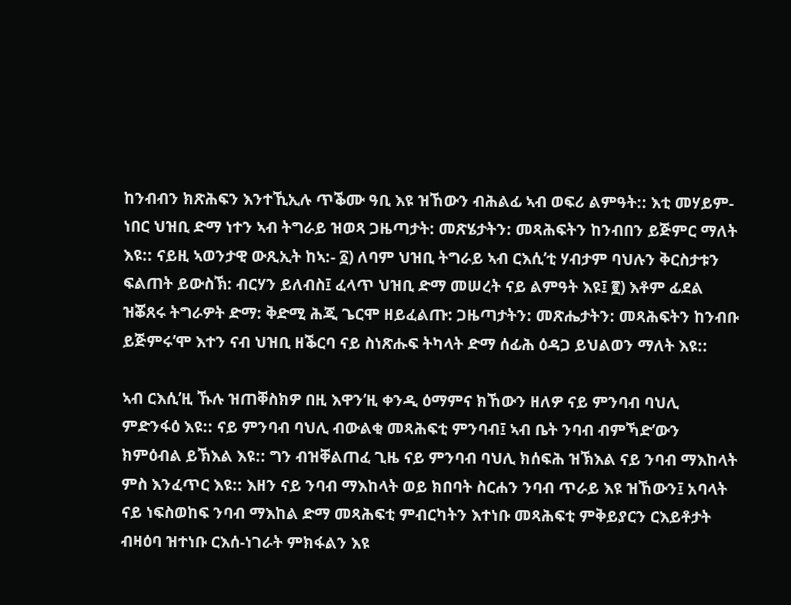ከንብብን ክጽሕፍን እንተኺኢሉ ጥቕሙ ዓቢ እዩ ዝኸውን ብሕልፊ ኣብ ወፍሪ ልምዓት:: እቲ መሃይም-ነበር ህዝቢ ድማ ነተን ኣብ ትግራይ ዝወጻ ጋዜጣታት: መጽሄታትን: መጻሕፍትን ከንብበን ይጅምር ማለት እዩ:: ናይዚ ኣወንታዊ ውጺኢት ከኣ:- ፩) ለባም ህዝቢ ትግራይ ኣብ ርእሲ’ቲ ሃብታም ባህሉን ቅርስታቱን ፍልጠት ይውስኽ: ብርሃን ይለብስ፤ ፈላጥ ህዝቢ ድማ መሠረት ናይ ልምዓት እዩ፤ ፪) እቶም ፊደል ዝቖጸሩ ትግራዎት ድማ: ቅድሚ ሕጂ ጌርሞ ዘይፈልጡ: ጋዜጣታትን: መጽሔታትን: መጻሕፍትን ከንብቡ ይጅምሩ’ሞ እተን ናብ ህዝቢ ዘቕርባ ናይ ስነጽሑፍ ትካላት ድማ ሰፊሕ ዕዳጋ ይህልወን ማለት እዩ::

ኣብ ርእሲ’ዚ ኹሉ ዝጠቐስክዎ በዚ እዋን’ዚ ቀንዲ ዕማምና ክኸውን ዘለዎ ናይ ምንባብ ባህሊ ምድንፋዕ እዩ:: ናይ ምንባብ ባህሊ ብውልቂ መጻሕፍቲ ምንባብ፤ ኣብ ቤት ንባብ ብምኻድ’ውን ክምዕብል ይኽእል እዩ:: ግን ብዝቐልጠፈ ጊዜ ናይ ምንባብ ባህሊ ክሰፍሕ ዝኽእል ናይ ንባብ ማእከላት ምስ እንፈጥር እዩ:: እዘን ናይ ንባብ ማእከላት ወይ ክበባት ስርሐን ንባብ ጥራይ እዩ ዝኸውን፤ አባላት ናይ ነፍስወከፍ ንባብ ማእከል ድማ መጻሕፍቲ ምብርካትን እተነቡ መጻሕፍቲ ምቅይያርን ርእይቶታት ብዛዕባ ዝተነቡ ርእሰ-ነገራት ምክፋልን እዩ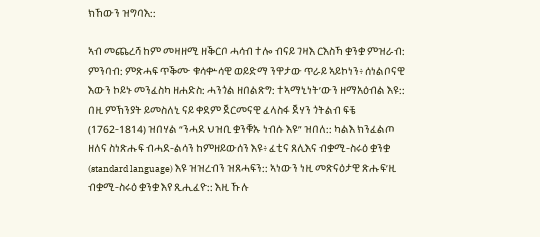ክኸውን ዝግባእ::

ኣብ መጨረሻ ከም መዛዘሚ ዘቕርቦ ሓሳብ ተሎ ብናይ ገዛእ ርእስኻ ቋንቋ ምዝራብ: ምንባብ: ምጽሓፍ ጥቕሙ ቁሳቍሳዊ ወይድማ ንዋታው ጥራይ ኣይኮነን፥ ሰነልቦናዊ እውን ኮይኑ መንፈስካ ዘሐድስ: ሓንጎል ዘበልጽግ: ተኣማኒነት’ውን ዘማአዕብል እዩ:: በዚ ምኽንያት ይመስለኒ ናይ ቀደም ጀርመናዊ ፈላስፋ ጀሃን ጎትልብ ፍቼ (1762-1814) ዝበሃል “ንሓደ ህዝቢ ቋንቑኡ ነብሱ እዩ” ዝበለ:: ካልእ ክንፈልጦ ዘለና ስነጽሑፍ ብሓደ-ልሳን ከምዘይውሰን እዩ፥ ፈቲና ጸሊእና ብቋሚ-ስሩዕ ቋንቋ (standard language) እዩ ዝዝረብን ዝጸሓፍን:: ኣነውን ነዚ መጽናዕታዊ ጽሑፍ’ዚ ብቋሚ-ስሩዕ ቋንቋ እየ ጺሒፈዮ:: እዚ ኹሉ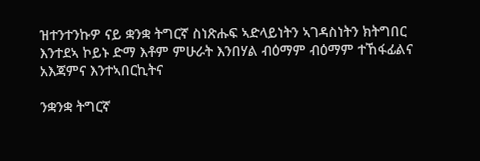ዝተንተንኩዎ ናይ ቋንቋ ትግርኛ ስነጽሑፍ ኣድላይነትን ኣገዳስነትን ክትግበር እንተደኣ ኮይኑ ድማ እቶም ምሁራት እንበሃል ብዕማም ብዕማም ተኸፋፊልና አእጃምና እንተኣበርኪትና

ንቋንቋ ትግርኛ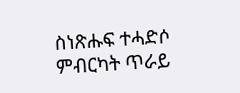ስነጽሑፍ ተሓድሶ ምብርካት ጥራይ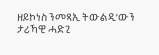ዘይኮነስ ንመጻኢ ትውልዲ’ውን ታሪኻዊ ሓድጊ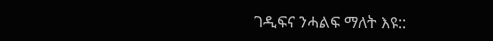ገዲፍና ንሓልፍ ማለት እዩ::